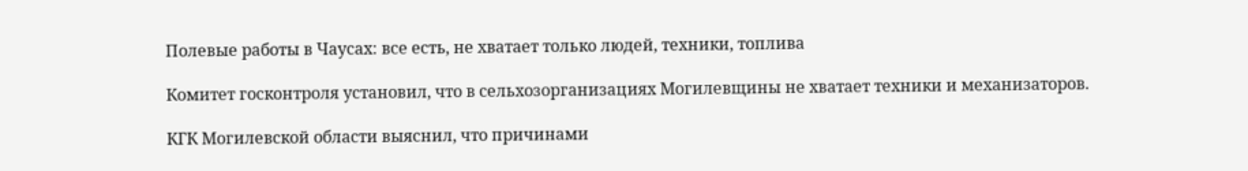Полевые работы в Чаусах: все есть, не хватает только людей, техники, топлива

Комитет госконтроля установил, что в сельхозорганизациях Могилевщины не хватает техники и механизаторов.

КГК Могилевской области выяснил, что причинами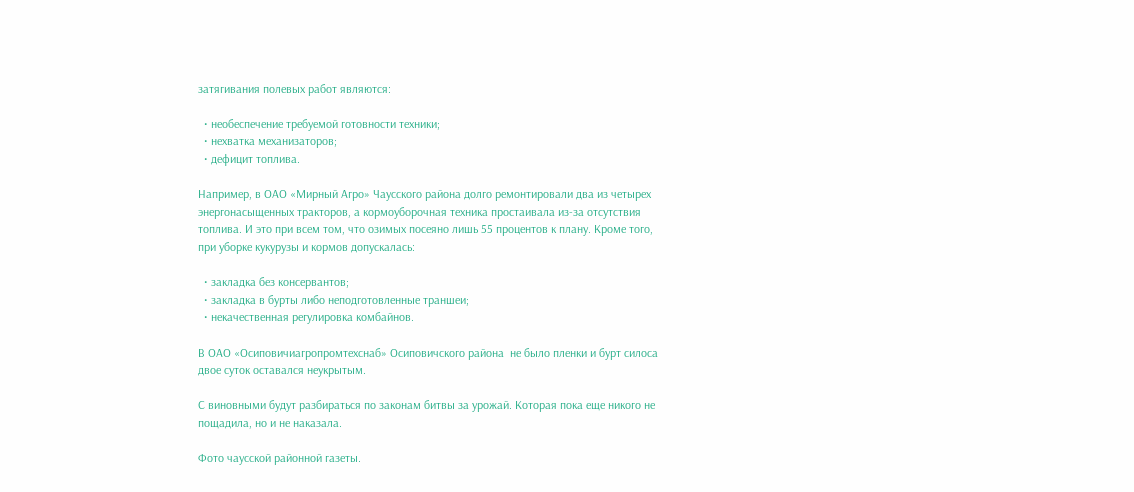затягивания полевых работ являются:

  • необеспечение требуемой готовности техники;
  • нехватка механизаторов;
  • дефицит топлива.

Например, в ОАО «Мирный Агро» Чаусского района долго ремонтировали два из четырех энергонасыщенных тракторов, а кормоуборочная техника простаивала из-за отсутствия топлива. И это при всем том, что озимых посеяно лишь 55 процентов к плану. Кроме того, при уборке кукурузы и кормов допускалась:

  • закладка без консервантов;
  • закладка в бурты либо неподготовленные траншеи;
  • некачественная регулировка комбайнов.

В ОАО «Осиповичиагропромтехснаб» Осиповичского района  не было пленки и бурт силоса двое суток оставался неукрытым.

С виновными будут разбираться по законам битвы за урожай. Которая пока еще никого не пощадила, но и не наказала.

Фото чаусской районной газеты.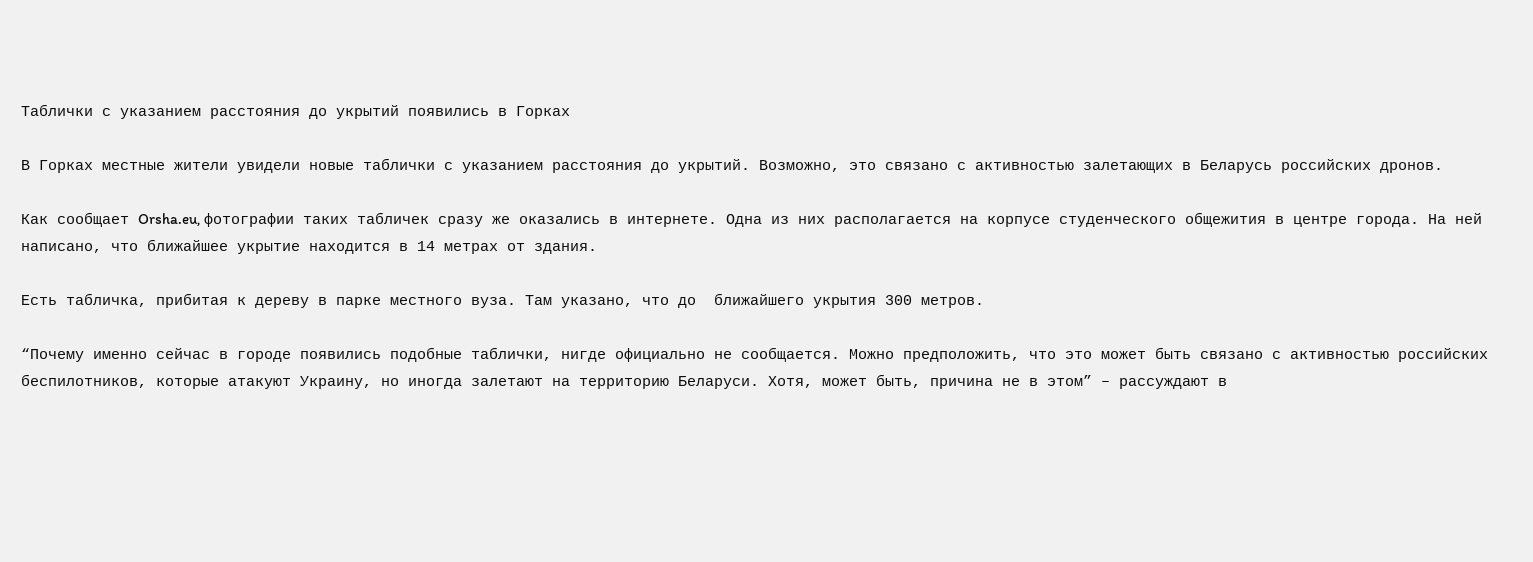Таблички с указанием расстояния до укрытий появились в Горках

В Горках местные жители увидели новые таблички с указанием расстояния до укрытий. Возможно, это связано с активностью залетающих в Беларусь российских дронов.

Как сообщает Orsha.eu, фотографии таких табличек сразу же оказались в интернете. Одна из них располагается на корпусе студенческого общежития в центре города. На ней написано, что ближайшее укрытие находится в 14 метрах от здания.

Есть табличка, прибитая к дереву в парке местного вуза. Там указано, что до  ближайшего укрытия 300 метров.

“Почему именно сейчас в городе появились подобные таблички, нигде официально не сообщается. Можно предположить, что это может быть связано с активностью российских беспилотников, которые атакуют Украину, но иногда залетают на территорию Беларуси. Хотя, может быть, причина не в этом” – рассуждают в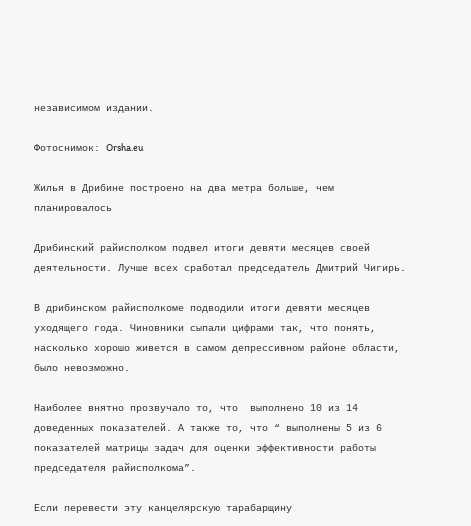независимом издании.

Фотоснимок: Orsha.eu

Жилья в Дрибине построено на два метра больше, чем планировалось

Дрибинский райисполком подвел итоги девяти месяцев своей деятельности. Лучше всех сработал председатель Дмитрий Чигирь.

В дрибинском райисполкоме подводили итоги девяти месяцев уходящего года. Чиновники сыпали цифрами так, что понять, насколько хорошо живется в самом депрессивном районе области, было невозможно.

Наиболее внятно прозвучало то, что  выполнено 10 из 14 доведенных показателей. А также то, что “ выполнены 5 из 6 показателей матрицы задач для оценки эффективности работы председателя райисполкома”.

Если перевести эту канцелярскую тарабарщину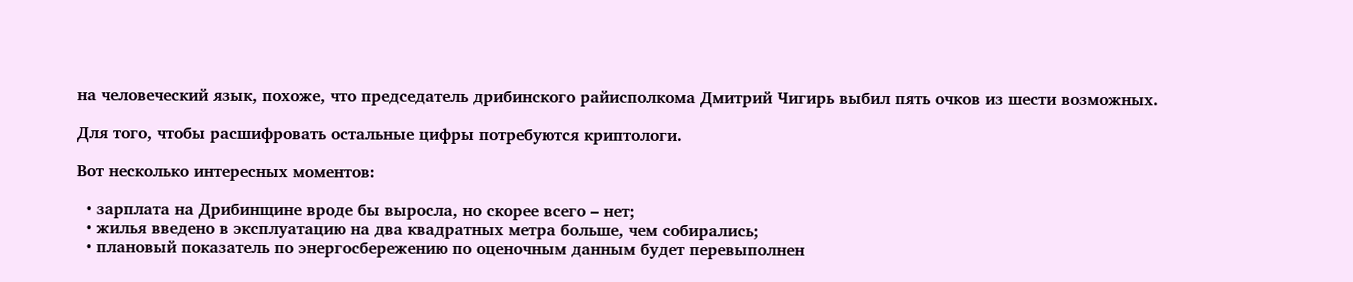на человеческий язык, похоже, что председатель дрибинского райисполкома Дмитрий Чигирь выбил пять очков из шести возможных.

Для того, чтобы расшифровать остальные цифры потребуются криптологи.

Вот несколько интересных моментов:

  • зарплата на Дрибинщине вроде бы выросла, но скорее всего – нет;
  • жилья введено в эксплуатацию на два квадратных метра больше, чем собирались;
  • плановый показатель по энергосбережению по оценочным данным будет перевыполнен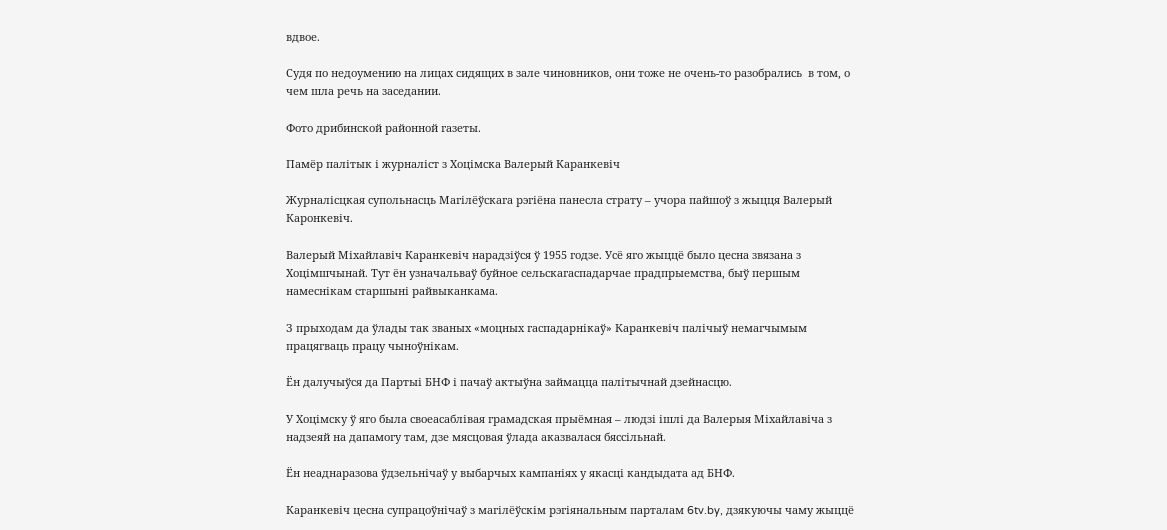вдвое.

Судя по недоумению на лицах сидящих в зале чиновников, они тоже не очень-то разобрались  в том, о чем шла речь на заседании.

Фото дрибинской районной газеты.

Памёр палітык і журналіст з Хоцімска Валерый Каранкевіч

Журналісцкая супольнасць Магілёўскага рэгіёна панесла страту – учора пайшоў з жыцця Валерый Каронкевіч.

Валерый Міхайлавіч Каранкевіч нарадзіўся ў 1955 годзе. Усё яго жыццё было цесна звязана з Хоцімшчынай. Тут ён узначальваў буйное сельскагаспадарчае прадпрыемства, быў першым намеснікам старшыні райвыканкама.

З прыходам да ўлады так званых «моцных гаспадарнікаў» Каранкевіч палічыў немагчымым працягваць працу чыноўнікам.

Ён далучыўся да Партыі БНФ і пачаў актыўна займацца палітычнай дзейнасцю.

У Хоцімску ў яго была своеасаблівая грамадская прыёмная – людзі ішлі да Валерыя Міхайлавіча з надзеяй на дапамогу там, дзе мясцовая ўлада аказвалася бяссільнай.

Ён неаднаразова ўдзельнічаў у выбарчых кампаніях у якасці кандыдата ад БНФ.

Каранкевіч цесна супрацоўнічаў з магілёўскім рэгіянальным парталам 6tv.by, дзякуючы чаму жыццё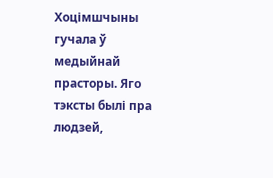Хоцімшчыны гучала ў медыйнай прасторы. Яго тэксты былі пра людзей,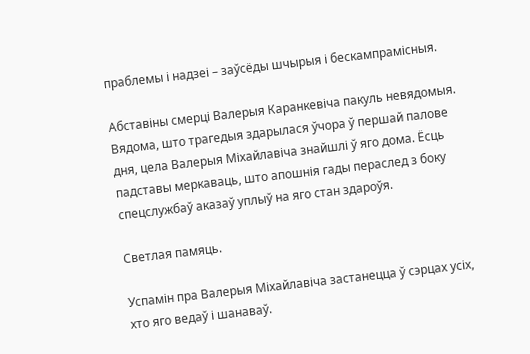праблемы і надзеі – заўсёды шчырыя і бескампрамісныя.

Абставіны смерці Валерыя Каранкевіча пакуль невядомыя. Вядома, што трагедыя здарылася ўчора ў першай палове дня, цела Валерыя Міхайлавіча знайшлі ў яго дома. Ёсць падставы меркаваць, што апошнія гады пераслед з боку спецслужбаў аказаў уплыў на яго стан здароўя.

Светлая памяць.

Успамін пра Валерыя Міхайлавіча застанецца ў сэрцах усіх, хто яго ведаў і шанаваў.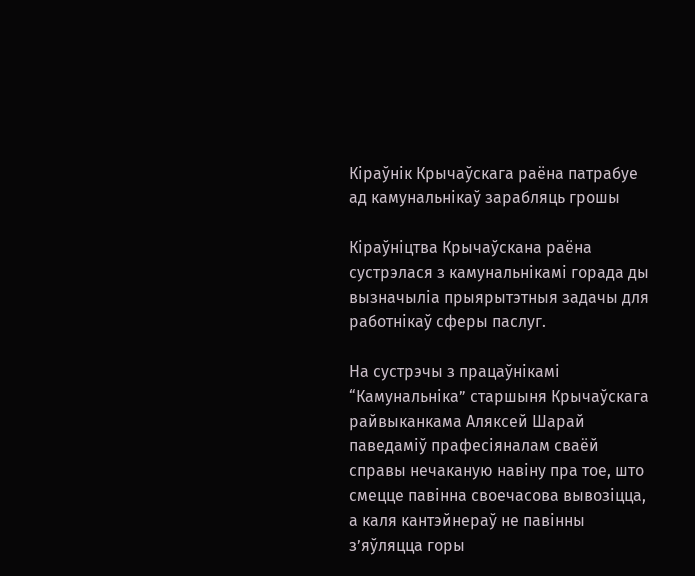Кіраўнік Крычаўскага раёна патрабуе ад камунальнікаў зарабляць грошы

Кіраўніцтва Крычаўскана раёна сустрэлася з камунальнікамі горада ды вызначыліа прыярытэтныя задачы для работнікаў сферы паслуг.

На сустрэчы з працаўнікамі “Камунальніка” старшыня Крычаўскага райвыканкама Аляксей Шарай паведаміў прафесіяналам сваёй справы нечаканую навіну пра тое, што смецце павінна своечасова вывозіцца, а каля кантэйнераў не павінны з’яўляцца горы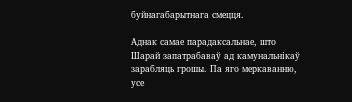буйнагабарытнага смецця.

Аднак самае парадаксальнае, што Шарай запатрабаваў ад камунальнікаў зарабляць грошы. Па яго меркаванню, усе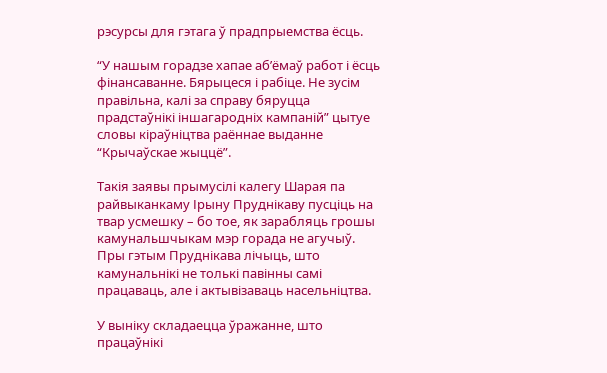рэсурсы для гэтага ў прадпрыемства ёсць.

“У нашым горадзе хапае аб’ёмаў работ і ёсць фінансаванне. Бярыцеся і рабіце. Не зусім правільна, калі за справу бяруцца прадстаўнікі іншагародніх кампаній” цытуе словы кіраўніцтва раённае выданне “Крычаўскае жыццё”.

Такія заявы прымусілі калегу Шарая па райвыканкаму Ірыну Пруднікаву пусціць на твар усмешку – бо тое, як зарабляць грошы камунальшчыкам мэр горада не агучыў. Пры гэтым Пруднікава лічыць, што камунальнікі не толькі павінны самі працаваць, але і актывізаваць насельніцтва.

У выніку складаецца ўражанне, што працаўнікі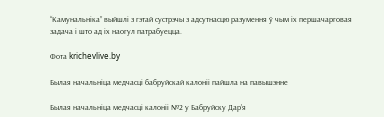“Камунальніка” выйшлі з гэтай сустрэчы з адсутнасцю разумення ў чым іх першачарговая задача і што ад іх наогул патрабуецца.

Фота krichevlive.by

Былая начальніца медчасці бабруйскай калоніі пайшла на павышэнне

Былая начальніца медчасці калоніі №2 у Бабруйску Дар’я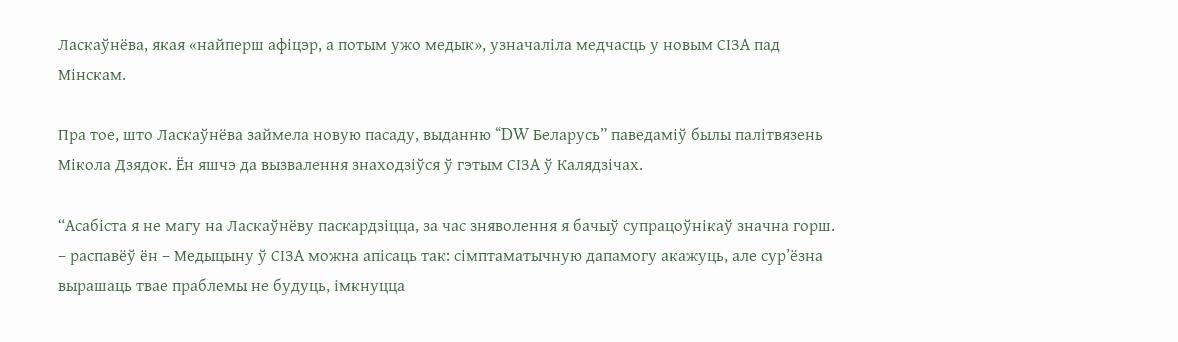Ласкаўнёва, якая «найперш афіцэр, а потым ужо медык», узначаліла медчасць у новым СІЗА пад Мінскам.

Пра тое, што Ласкаўнёва займела новую пасаду, выданню “DW Беларусь” паведаміў былы палітвязень Мікола Дзядок. Ён яшчэ да вызвалення знаходзіўся ў гэтым СІЗА ў Калядзічах.

“Асабіста я не магу на Ласкаўнёву паскардзіцца, за час зняволення я бачыў супрацоўнікаў значна горш. – распавёў ён – Медыцыну ў СІЗА можна апісаць так: сімптаматычную дапамогу акажуць, але сур’ёзна вырашаць твае праблемы не будуць, імкнуцца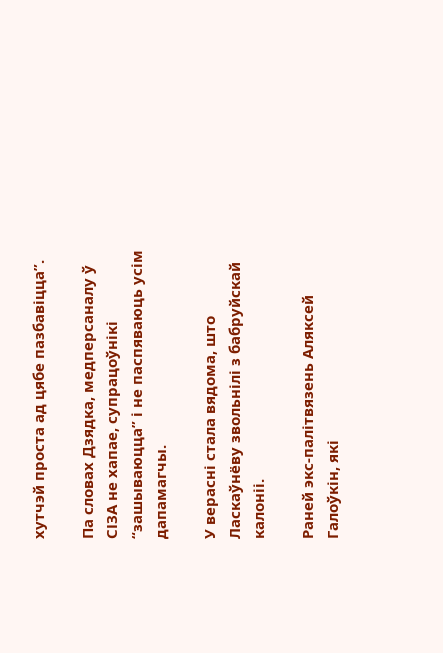хутчэй проста ад цябе пазбавіцца”.

Па словах Дзядка, медперсаналу ў СІЗА не хапае, супрацоўнікі “зашываюцца” і не паспяваюць усім дапамагчы.

У верасні стала вядома, што Ласкаўнёву звольнілі з бабруйскай калоніі.

Раней экс-палітвязень Аляксей Галоўкін, які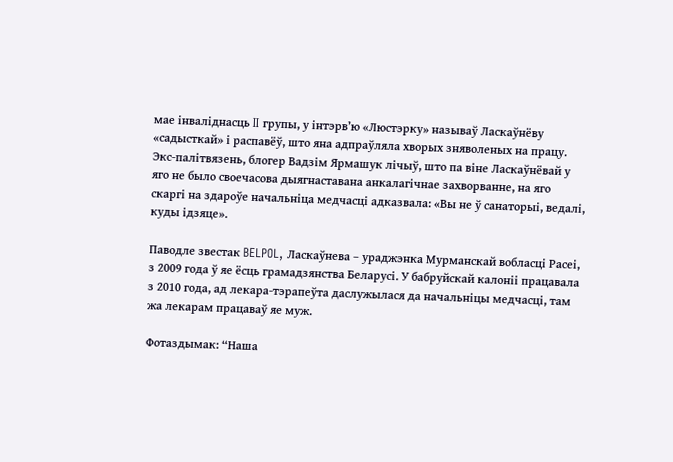мае інваліднасць II групы, у інтэрв’ю «Люстэрку» называў Ласкаўнёву «садысткай» і распавёў, што яна адпраўляла хворых зняволеных на працу. Экс-палітвязень, блогер Вадзім Ярмашук лічыў, што па віне Ласкаўнёвай у яго не было своечасова дыягнаставана анкалагічнае захворванне, на яго скаргі на здароўе начальніца медчасці адказвала: «Вы не ў санаторыі, ведалі, куды ідзяце».

Паводле звестак BELPOL, Ласкаўнева – ураджэнка Мурманскай вобласці Расеі, з 2009 года ў яе ёсць грамадзянства Беларусі. У бабруйскай калоніі працавала з 2010 года, ад лекара-тэрапеўта даслужылася да начальніцы медчасці, там жа лекарам працаваў яе муж.

Фотаздымак: “Наша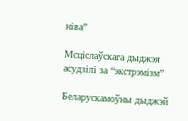ніва”

Мсціслаўскага дыджэя асудзілі за “экстрэмізм”

Беларускамоўны дыджэй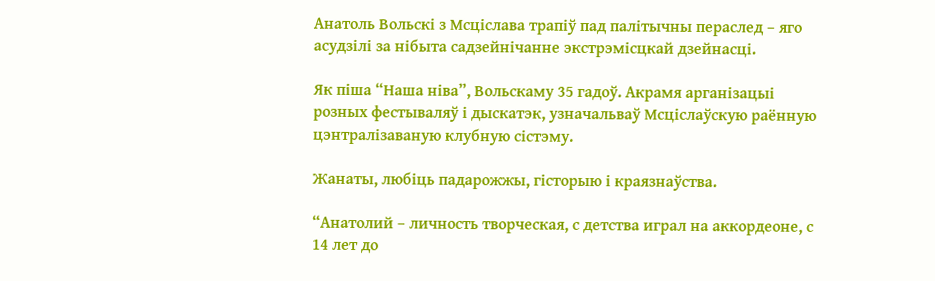Анатоль Вольскі з Мсціслава трапіў пад палітычны пераслед – яго асудзілі за нібыта садзейнічанне экстрэмісцкай дзейнасці.

Як піша “Наша ніва”, Вольскаму 35 гадоў. Акрамя арганізацыі розных фестываляў і дыскатэк, узначальваў Мсціслаўскую раённую цэнтралізаваную клубную сістэму.

Жанаты, любіць падарожжы, гісторыю і краязнаўства.

“Анатолий – личность творческая, с детства играл на аккордеоне, с 14 лет до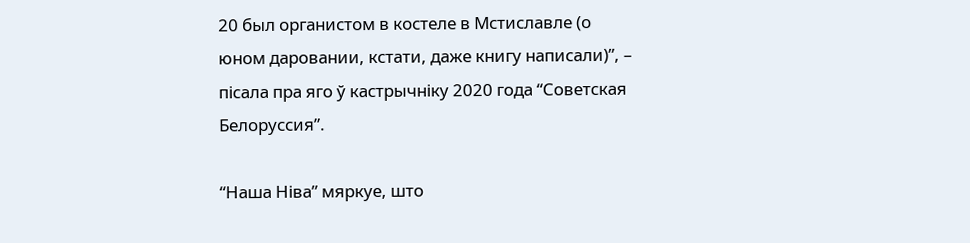20 был органистом в костеле в Мстиславле (о юном даровании, кстати, даже книгу написали)”, – пісала пра яго ў кастрычніку 2020 года “Советская Белоруссия”.

“Наша Ніва” мяркуе, што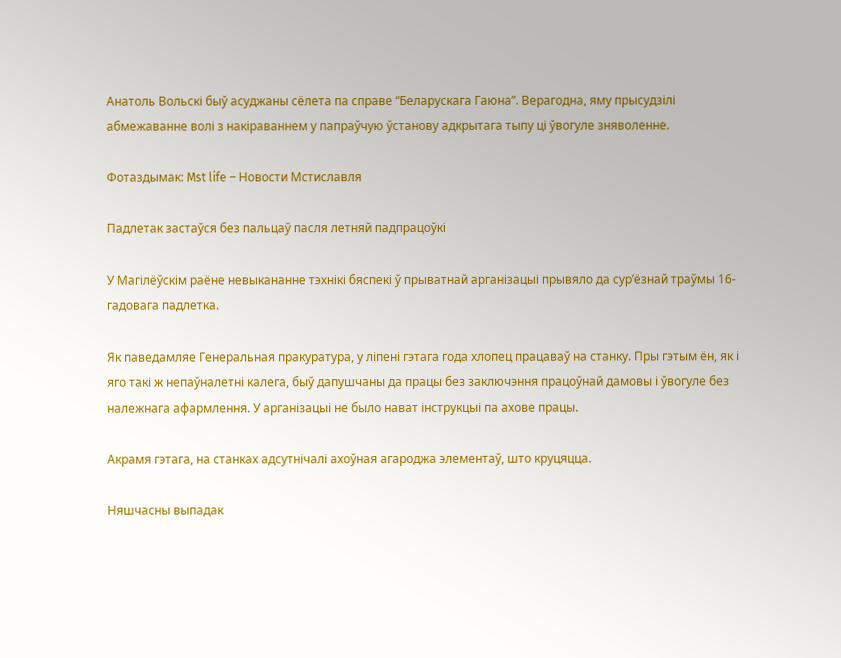Анатоль Вольскі быў асуджаны сёлета па справе “Беларускага Гаюна”. Верагодна, яму прысудзілі абмежаванне волі з накіраваннем у папраўчую ўстанову адкрытага тыпу ці ўвогуле зняволенне.

Фотаздымак: Mst life – Новости Мстиславля

Падлетак застаўся без пальцаў пасля летняй падпрацоўкі

У Магілёўскім раёне невыкананне тэхнікі бяспекі ў прыватнай арганізацыі прывяло да сур’ёзнай траўмы 16-гадовага падлетка.

Як паведамляе Генеральная пракуратура, у ліпені гэтага года хлопец працаваў на станку. Пры гэтым ён, як і яго такі ж непаўналетні калега, быў дапушчаны да працы без заключэння працоўнай дамовы і ўвогуле без належнага афармлення. У арганізацыі не было нават інструкцыі па ахове працы.

Акрамя гэтага, на станках адсутнічалі ахоўная агароджа элементаў, што круцяцца.

Няшчасны выпадак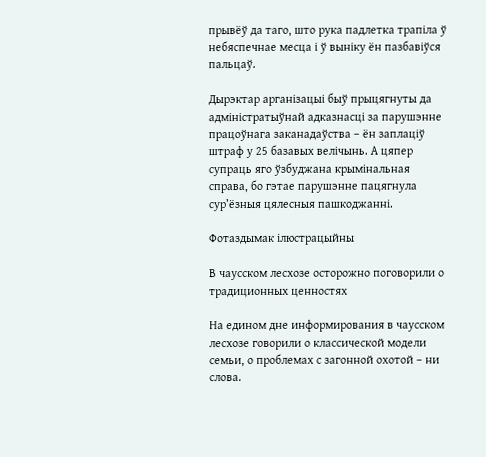прывёў да таго, што рука падлетка трапіла ў небяспечнае месца і ў выніку ён пазбавіўся пальцаў.

Дырэктар арганізацыі быў прыцягнуты да адміністратыўнай адказнасці за парушэнне працоўнага заканадаўства – ён заплаціў штраф у 25 базавых велічынь. А цяпер супраць яго ўзбуджана крымінальная справа, бо гэтае парушэнне пацягнула сур’ёзныя цялесныя пашкоджанні.

Фотаздымак ілюстрацыйны

В чаусском лесхозе осторожно поговорили о традиционных ценностях

На едином дне информирования в чаусском лесхозе говорили о классической модели семьи, о проблемах с загонной охотой – ни слова.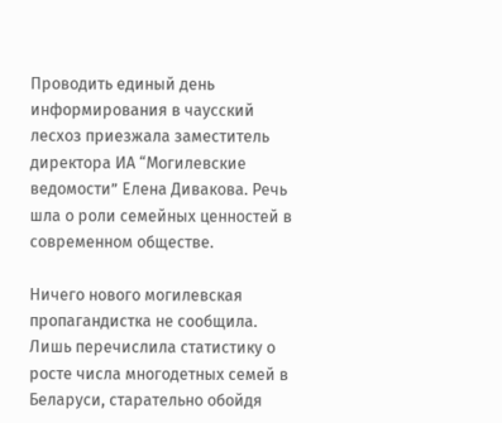Проводить единый день информирования в чаусский лесхоз приезжала заместитель директора ИА “Могилевские ведомости” Елена Дивакова. Речь шла о роли семейных ценностей в современном обществе.

Ничего нового могилевская пропагандистка не сообщила. Лишь перечислила статистику о росте числа многодетных семей в Беларуси, старательно обойдя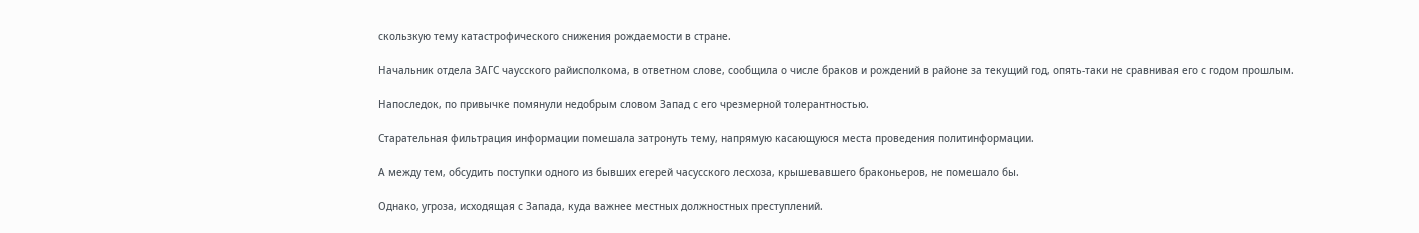скользкую тему катастрофического снижения рождаемости в стране.

Начальник отдела ЗАГС чаусского райисполкома, в ответном слове, сообщила о числе браков и рождений в районе за текущий год, опять-таки не сравнивая его с годом прошлым.

Напоследок, по привычке помянули недобрым словом Запад с его чрезмерной толерантностью.

Старательная фильтрация информации помешала затронуть тему, напрямую касающуюся места проведения политинформации.

А между тем, обсудить поступки одного из бывших егерей часусского лесхоза, крышевавшего браконьеров, не помешало бы.

Однако, угроза, исходящая с Запада, куда важнее местных должностных преступлений.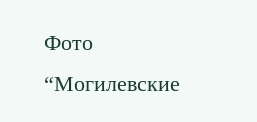Фото “Могилевские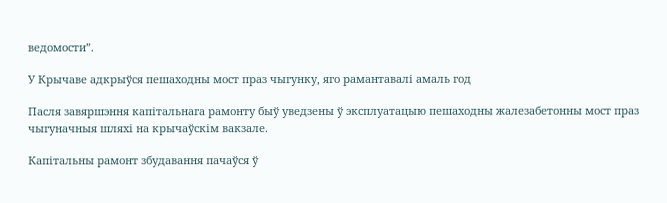ведомости”.

У Крычаве адкрыўся пешаходны мост праз чыгунку, яго рамантавалі амаль год

Пасля завяршэння капітальнага рамонту быў уведзены ў эксплуатацыю пешаходны жалезабетонны мост праз чыгуначныя шляхі на крычаўскім вакзале.

Капітальны рамонт збудавання пачаўся ў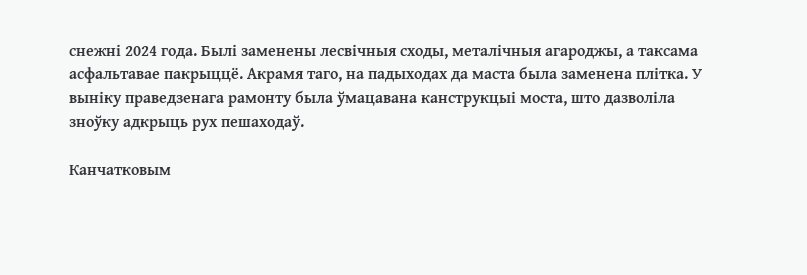снежні 2024 года. Былі заменены лесвічныя сходы, металічныя агароджы, а таксама асфальтавае пакрыццё. Акрамя таго, на падыходах да маста была заменена плітка. У выніку праведзенага рамонту была ўмацавана канструкцыі моста, што дазволіла зноўку адкрыць рух пешаходаў.

Канчатковым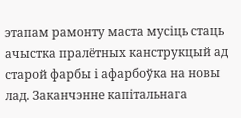этапам рамонту маста мусіць стаць ачыстка пралётных канструкцый ад старой фарбы і афарбоўка на новы лад. Заканчэнне капітальнага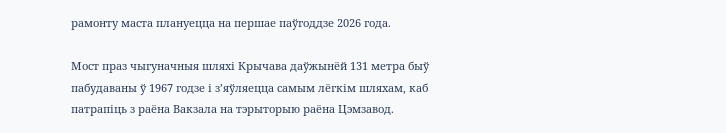рамонту маста плануецца на першае паўгоддзе 2026 года.

Мост праз чыгуначныя шляхі Крычава даўжынёй 131 метра быў пабудаваны ў 1967 годзе і з’яўляецца самым лёгкім шляхам, каб патрапіць з раёна Вакзала на тэрыторыю раёна Цэмзавод.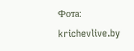Фота: krichevlive.by